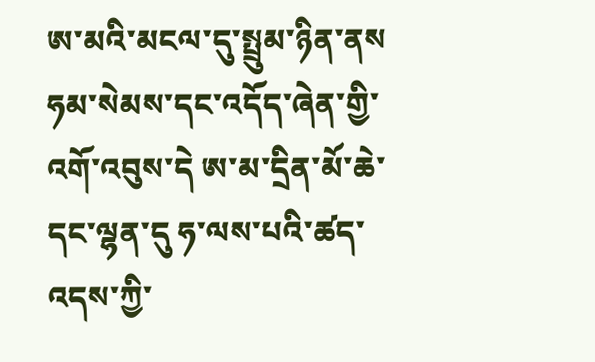ཨ་མའི་མངལ་དུ་སྤྲུམ་ཉིན་ནས ཧམ་སེམས་དང་འདོད་ཞེན་གྱི་འགོ་འབུས་དེ ཨ་མ་དྲིན་མོ་ཆེ་དང་ལྷན་དུ ཧ་ལས་པའི་ཚད་འདས་ཀྱི་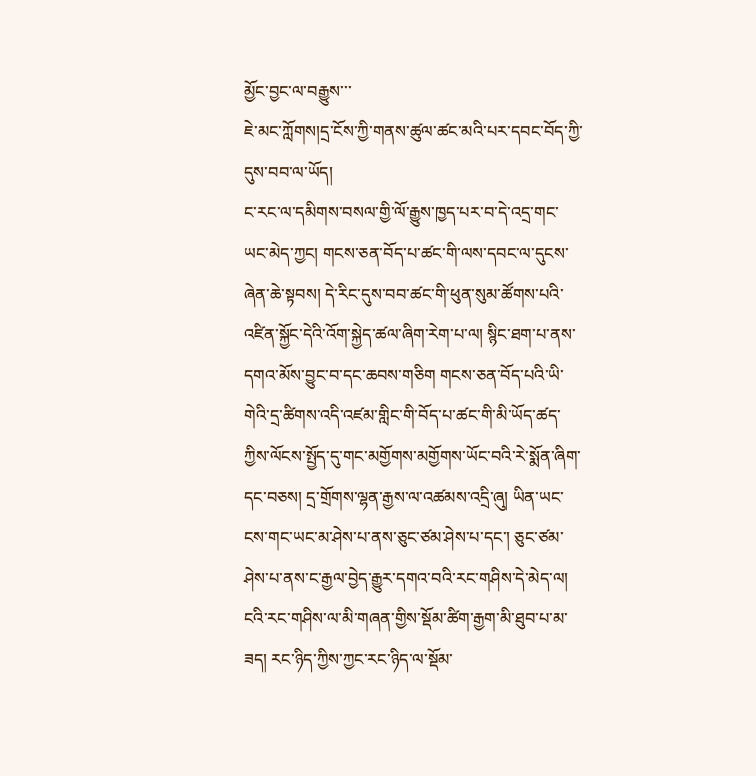མྱོང་བྱང་ལ་བརྒྱུས་་་
ཇེ་མང་ཀློགས།དྲ་ངོས་ཀྱི་གནས་ཚུལ་ཚང་མའི་པར་དབང་བོད་ཀྱི་དུས་བབ་ལ་ཡོད།
ང་རང་ལ་དམིགས་བསལ་གྱི་ལོ་རྒྱུས་ཁྱད་པར་བ་དེ་འདྲ་གང་ཡང་མེད་ཀྱང། གངས་ཅན་བོད་པ་ཚང་གི་ལས་དབང་ལ་དུངས་ཞེན་ཆེ་སྟབས། དེ་རིང་དུས་བབ་ཚང་གི་ཕུན་སུམ་ཚོགས་པའི་འཛིན་སྐྱོང་དེའི་འོག་སྐྱེད་ཚལ་ཞིག་རེག་པ་ལ། སྙིང་ཐག་པ་ནས་དགའ་མོས་བྱུང་བ་དང་ཆབས་གཅིག གངས་ཅན་བོད་པའི་ཡི་གེའི་དྲ་ཚིགས་འདི་འཛམ་གླིང་གི་བོད་པ་ཚང་གི་མི་ཡོད་ཚད་ཀྱིས་ལོངས་སྤྱོད་དུ་གང་མགྱོགས་མགྱོགས་ཡོང་བའི་རེ་སྨོན་ཞིག་དང་བཅས། དྲ་གྲོགས་ལྷན་རྒྱས་ལ་འཚམས་འདྲི་ཞུ། ཡིན་ཡང་ངས་གང་ཡང་མ་ཤེས་པ་ནས་ཅུང་ཙམ་ཤེས་པ་དང་། ཅུང་ཙམ་ཤེས་པ་ནས་ང་རྒྱལ་བྱེད་རྒྱུར་དགའ་བའི་རང་གཤིས་དེ་མེད་ལ། ངའི་རང་གཤིས་ལ་མི་གཞན་གྱིས་སྡོམ་ཚིག་རྒྱག་མི་ཐུབ་པ་མ་ཟད། རང་ཉིད་ཀྱིས་ཀྱང་རང་ཉིད་ལ་སྡོམ་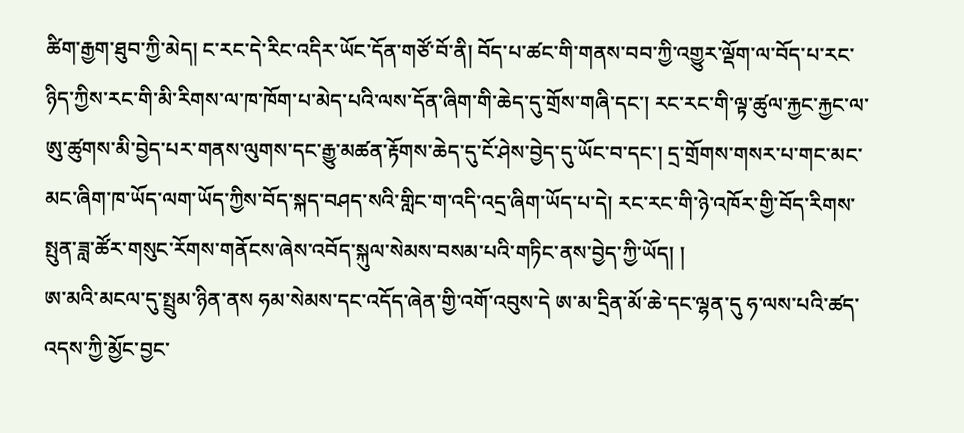ཚིག་རྒྱག་ཐུབ་ཀྱི་མེད། ང་རང་དེ་རིང་འདིར་ཡོང་དོན་གཙོ་བོ་ནི། བོད་པ་ཚང་གི་གནས་བབ་ཀྱི་འགྱུར་ལྡོག་ལ་བོད་པ་རང་ཉིད་ཀྱིས་རང་གི་མི་རིགས་ལ་ཁ་ཁོག་པ་མེད་པའི་ལས་དོན་ཞིག་གི་ཆེད་དུ་གྲོས་གཞི་དང་། རང་རང་གི་ལྟ་ཚུལ་རྐྱང་རྐྱང་ལ་ཨུ་ཚུགས་མི་བྱེད་པར་གནས་ལུགས་དང་རྒྱུ་མཚན་རྟོགས་ཆེད་དུ་ངོ་ཤེས་བྱེད་དུ་ཡོང་བ་དང་། དྲ་གྲོགས་གསར་པ་གང་མང་མང་ཞིག་ཁ་ཡོད་ལག་ཡོད་ཀྱིས་བོད་སྐད་བཤད་སའི་གླིང་ག་འདི་འདྲ་ཞིག་ཡོད་པ་དེ། རང་རང་གི་ཉེ་འཁོར་གྱི་བོད་རིགས་སྤུན་ཟླ་ཚོར་གསུང་རོགས་གནོངས་ཞེས་འབོད་སྐུལ་སེམས་བསམ་པའི་གཏིང་ནས་བྱེད་ཀྱི་ཡོད། །
ཨ་མའི་མངལ་དུ་སྤྲུམ་ཉིན་ནས ཧམ་སེམས་དང་འདོད་ཞེན་གྱི་འགོ་འབུས་དེ ཨ་མ་དྲིན་མོ་ཆེ་དང་ལྷན་དུ ཧ་ལས་པའི་ཚད་འདས་ཀྱི་མྱོང་བྱང་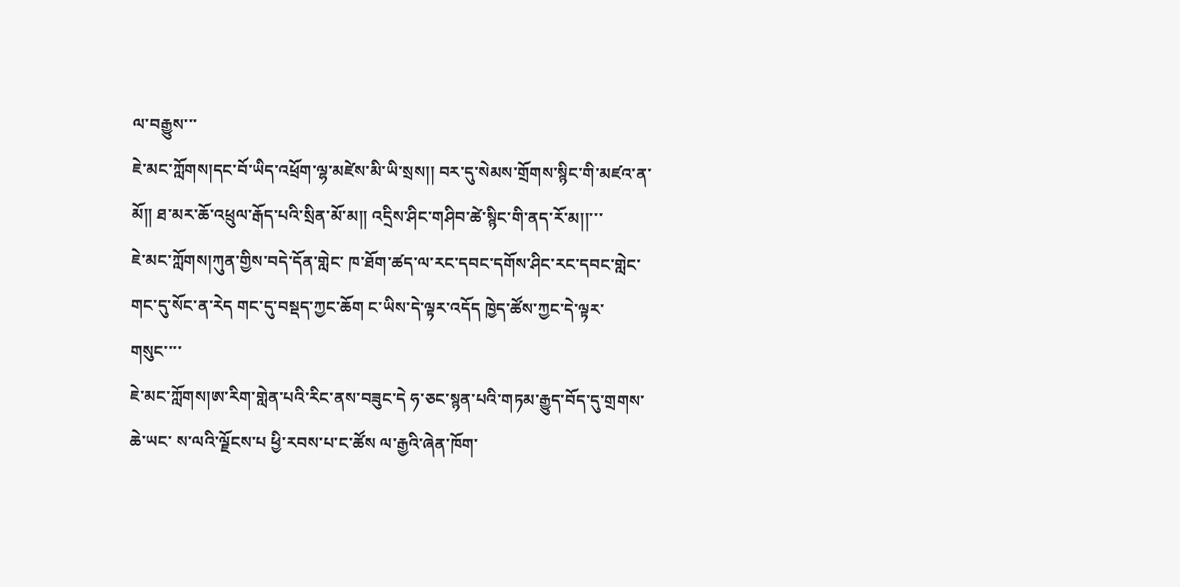ལ་བརྒྱུས་་་
ཇེ་མང་ཀློགས།དང་བོ་ཡིད་འཕྲོག་ལྷ་མཛེས་མི་ཡི་སྲས།། བར་དུ་སེམས་གྲོགས་སྙིང་གི་མཛའ་ན་མོ།། ཐ་མར་ཆོ་འཕྲུལ་རྒོད་པའི་སྲིན་མོ་མ།། འདྲིས་ཤིང་གཤིབ་ཚེ་སྙིང་གི་ནད་རོ་མ།།་་་
ཇེ་མང་ཀློགས།ཀུན་གྱིས་བདེ་དོན་གླེང་ ཁ་ཐོག་ཚད་ལ་རང་དབང་དགོས་ཤིང་རང་དབང་གླེང་ གང་དུ་སོང་ན་རེད གང་དུ་བསྡད་ཀྱང་ཆོག ང་ཡིས་དེ་ལྟར་འདོད ཁྱེད་ཚོས་ཀྱང་དེ་ལྟར་གསུང་་་་
ཇེ་མང་ཀློགས།ཨ་རིག་གླེན་པའི་རིང་ནས་བཟུང་དེ ཧ་ཅང་སྙན་པའི་གཏམ་རྒྱུད་བོད་དུ་གྲགས་ཆེ་ཡང་ ས་ལའི་ལྗོངས་པ ཕྱི་རབས་པ་ང་ཚོས ལ་རྒྱའི་ཞེན་ཁོག་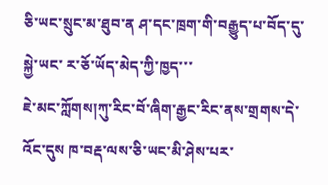ཅི་ཡང་སྲུང་མ་ཐུབ་ན ཤ་དང་ཁྲག་གི་བརྒྱུད་པ་བོད་དུ་སྐྱེ་ཡང་ ར་ཅོ་ཡོད་མེད་ཀྱི་ཁྱད་་་
ཇེ་མང་ཀློགས།ཀུ་རིང་བོ་ཞིག་རྒྱང་རིང་ནས་གྲགས་དེ་འོང་དུས ཁ་བརྡ་ལས་ཅི་ཡང་མི་ཤེས་པར་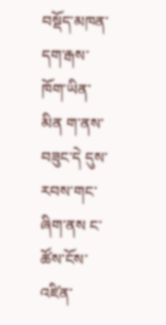བསྡོད་མཁན་དག་རྒས་ཁོག་ཡིན་མིན ག་ནས་བཟུང་དེ དུས་རབས་གང་ཞིག་ནས ང་ཚོས་ངོས་འཛིན་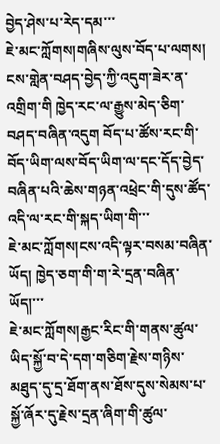བྱེད་ཤེས་པ་རེད་དམ་་་
ཇེ་མང་ཀློགས།གཞིས་ལུས་བོད་པ་ལགས། ངས་གླེན་བཤད་བྱེད་ཀྱི་འདུག་ཟེར་ན་འགྲིག་གི ཁྱེད་རང་ལ་རྒྱུས་མེད་ཅིག་བཤད་བཞིན་འདུག བོད་པ་ཚོས་རང་གི་བོད་ཡིག་ལས་བོད་ཡིག་ལ་དང་དོད་བྱེད་བཞིན་པའི་ཆེས་གཉན་འཕྲེང་གི་དུས་ཚོད་འདི་ལ་རང་གི་སྐད་ཡིག་གི་་་
ཇེ་མང་ཀློགས།ངས་འདི་ལྟར་བསམ་བཞིན་ཡོད། ཁྱེད་ཅག་གི་ག་རེ་དྲན་བཞིན་ཡོད།་་་
ཇེ་མང་ཀློགས།རྒྱང་རིང་གི་གནས་ཚུལ་ཡིད་སྐྱོ་བ་དེ་དག་གཅིག་རྗེས་གཉིས་མཐུད་དུ་དྲ་ཐོག་ནས་ཐོས་དུས་སེམས་པ་སྐྱོ་ཞོར་དུ་རྗེས་དྲན་ཞིག་གི་ཚུལ་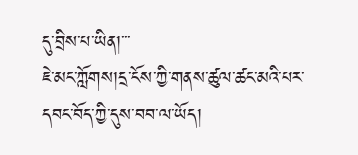དུ་བྲིས་པ་ཡིན།་་་
ཇེ་མང་ཀློགས།དྲ་ངོས་ཀྱི་གནས་ཚུལ་ཚང་མའི་པར་དབང་བོད་ཀྱི་དུས་བབ་ལ་ཡོད།